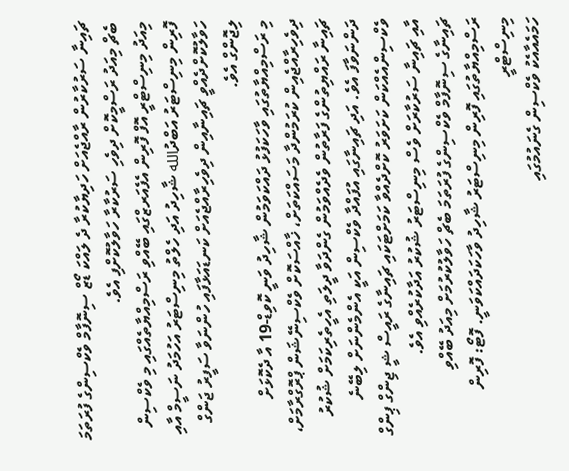ޗައިނާ ސަރުކާރުން ރާއްޖެއަށް ހަދިޔާކުރާ ދެ ލައްކަ ޑޯޒް ސިނޮފާމް ވެކްސިންގެ ފުރަތަމަ ބެޗް މިއަދު ރަސްމީކޮށް ދިވެހި ސަރުކާރާ ހަވާލުކޮށްފި އެވެ.
މިއަދު މިނިސްޓްރީ އޮފް ފޮރިން އެފެއަރޒްގައި ބޭއްވި ރަސްމިއްޔާތެއްގައި މި ވެކްސިން ފޮރިން މިނިސްޓަރު އަބްދުالله ޝާހިދު އަދި ހެލްތު މިނިސްޓަރު އަހުމަދު ނަސީމް އާއި ހަވާލުކޮށްދެއްވީ ޗައިނާއިން ދިވެހިރާއްޖެއަށް ކަނޑައަޅާފައި ހުންނަވާ ސަފީރު ޖަންގް ލިޖޮންގް އެވެ.
މި ރަސްމިއްޔާތުގައި ވާހަކަފުޅު ދައްކަވަމުން ޝާހިދު ވަނީ ކޮވިޑް-19 އާ ދެކޮޅަށް ދިވެހިރާއްޖެއިން ކުރަމުންދާ މަސައްކަތަށް، ޚާއްސަކޮށް ވެކްސިނޭޝަން ޕްރޮގްރާމަށް، ޗައިނާ ރައްޔިތުންގެ ފަރާތުން ވެދެއްވަމުން ގެންދަވާ ދީލަތި އެހީތެރިކަމަށް ޝުކުރު ދަންނަވާފަ އެވެ. އަދި ޗައިނާގައި އުފައްދާ ވެކްސިން އަކީ އެންމެންނަށް ލިބޭނެ ވެކްސިންއެއްކަން ކަށަވަރު ކޮށްދެއްވާ ކަމަށްޓަކައި ޗައިނާގެ ރައީސް ޝީ ޖިންގް ޕިންގް އާއި ޗައިނާ ސަރުކާރަށް ވެސް މިނިސްޓަރު ޝުކުރު އަދާކުރެއްވި އެވެ.
ޗައިނާގެ ސިނޮފާމް ވެކްސިންގެ ފުރަތަމަ ބެޗް ހަވާލުކުރުމަށް މިއަދު ބޭއްވި ރަސްމިއްޔާތުގައި ފޮރިން މިނިސްޓަރު ޝާހިދު ވާހަކަދައްކަވަނީ. ފޮޓޯ: ފޮރިން މިނިސްޓްރީ
ހަމައެއާއެކު ވެކްސިން ގެނައުމުގައި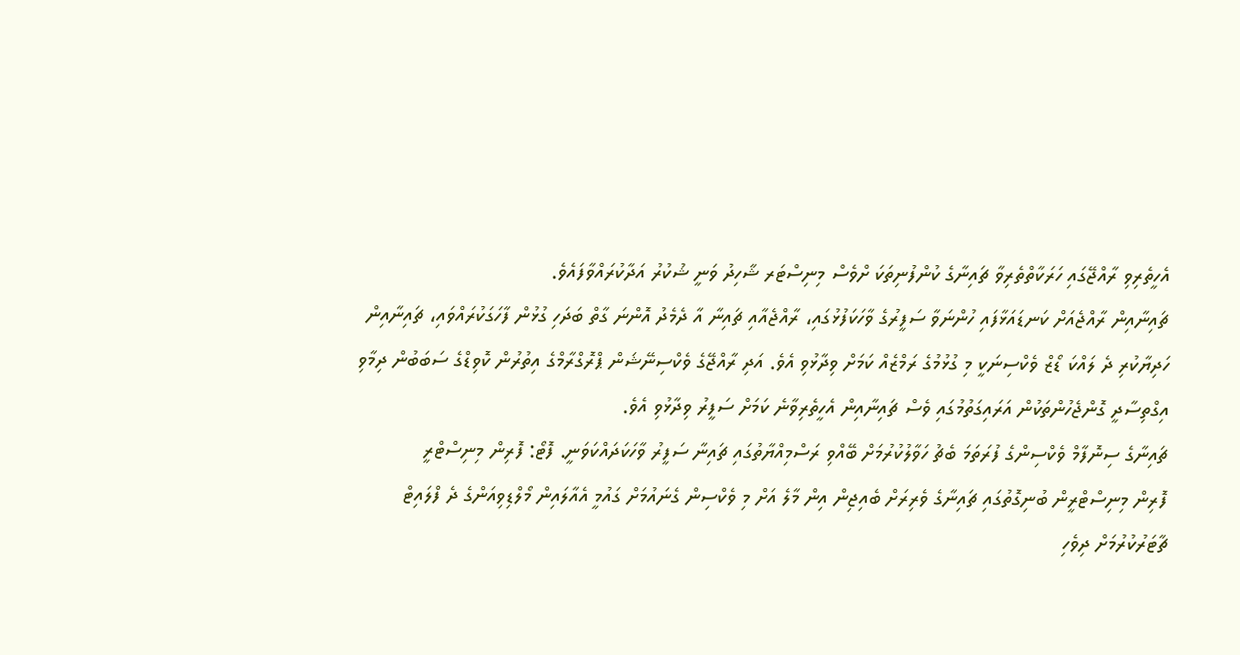އެހީތެރިވި ރާއްޖޭގައި ހަރަކާތްތެރިވާ ޗައިނާގެ ކުންފުނިތަކަ ށްވެސް މިނިސްޓަރ ޝާހިދު ވަނީ ޝުކުރު އަދާކުރައްވާފައެވެ.
ޗައިނާއިން ރާއްޖެއަށް ކަނޑައަޅާފައި ހުންނަވާ ސަފީރުގެ ވާހަކަފުޅުގައި، ރާއްޖެއާއި ޗައިނާ އާ ދެމެދު އޮންނަ ގާތް ބަދަހި ގުޅުން ފާހަގަކުރައްވައި، ޗައިނާއިން ހަދިޔާކުރި ދެ ލައްކަ ޑޯޒް ވެކްސިނަކީ މި ގުޅުމުގެ ރަމްޒެއް ކަމަށް ވިދާޅުވި އެވެ. އަދި ރާއްޖޭގެ ވެކްސިނޭޝަން ޕްރޮގްރާމްގެ އިތުރުން ކޮވިޑްގެ ސަބަބުން ދިމާވި އިގްތިސާދީ ގޮންޖެހުންތަކުން އަރައިގަތުމުގައި ވެސް ޗައިނާއިން އެހީތެރިވާނެ ކަމަށް ސަފީރު ވިދާޅުވި އެވެ.
ޗައިނާގެ ސިނޮފާމް ވެކްސިންގެ ފުރަތަމަ ބެޗު ހަވާލުކުރުމަށް ބޭއްވި ރަސްމިއްޔާތުގައި ޗައިނާ ސަފީރު ވާހަކަދައްކަވަނީ. ފޮޓޯ: ފޮރިން މިނިސްޓްރީ
ފޮރިން މިނިސްޓްރީން ބުނިގޮތުގައި ޗައިނާގެ ވެރިރަށް ބެއިޖިން އިން މާލެ އަށް މި ވެކްސިން ގެނައުމަށް ގައުމީ އެއާލައިން މޯލްޑިވިއަންގެ ދެ ފްލައިޓް ޗާޓަރުކުރުމަށް ދިވެހި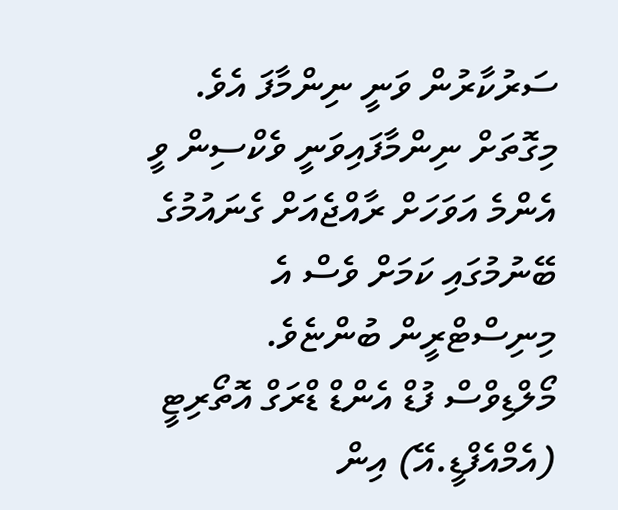ސަރުކާރުން ވަނީ ނިންމާފަ އެވެ. މިގޮތަށް ނިންމާފައިވަނީ ވެކްސިން ވީ އެންމެ އަވަހަށް ރާއްޖެއަށް ގެނައުމުގެ ބޭނުމުގައި ކަމަށް ވެސް އެ މިނިސްޓްރީން ބުންޏެވެ.
މޯލްޑިވްސް ފުޑް އެންޑް ޑްރަގް އޮތޯރިޓީ (އެމްއެފްޑީ.އޭ) އިން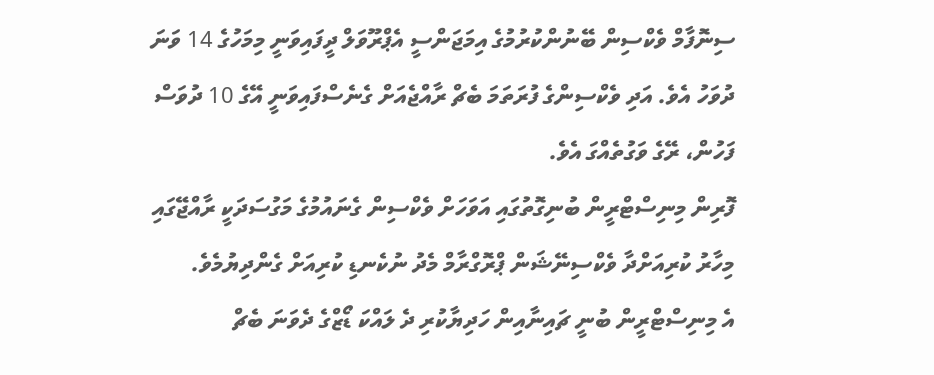ސިނޮފާމް ވެކްސިން ބޭނުންކުރުމުގެ އިމަޖަންސީ އެޕްރޫވަލް ދީފައިވަނީ މިމަހުގެ 14 ވަނަ ދުވަހު އެވެ. އަދި ވެކްސިންގެ ފުރަތަމަ ބެޗް ރާއްޖެއަށް ގެނެސްފައިވަނީ އޭގެ 10 ދުވަސް ފަހުން، ރޭގެ ވަގުތެއްގަ އެވެ.
ފޮރިން މިނިސްޓްރީން ބުނިގޮތުގައި އަވަހަށް ވެކްސިން ގެނައުމުގެ މަގުސަދަކީ ރާއްޖޭގައި މިހާރު ކުރިއަށްދާ ވެކްސިނޭޝަން ޕްރޮގްރާމް މެދު ނުކެނޑި ކުރިއަށް ގެންދިޔުމެވެ.
އެ މިނިސްޓްރީން ބުނީ ޗައިނާއިން ހަދިޔާކުރި ދެ ލައްކަ ޑޯޒްގެ ދެވަނަ ބެޗް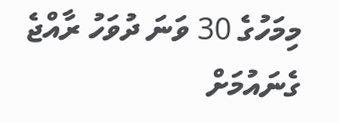މިމަހުގެ 30 ވަނަ ދުވަހު ރާއްޖެ ގެނައުމަށް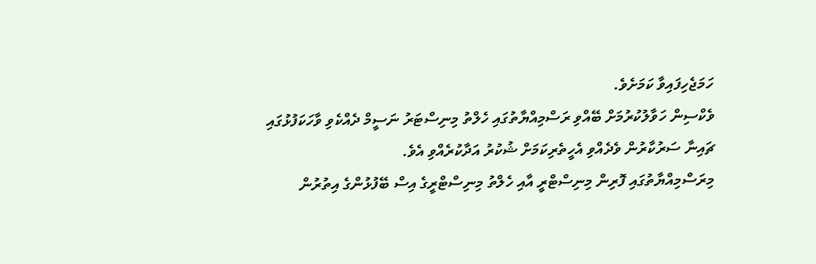ހަމަޖެހިފައިވާ ކަމަށެވެ.
ވެކްސިން ހަވާލުކުރުމަށް ބޭއްވި ރަސްމިއްޔާތުގައި ހެލްތު މިނިސްޓަރު ނަސީމް ދެއްކެވި ވާހަކަފުޅުގައި ޗައިނާ ސަރުކާރުން ވެދެއްވި އެހީތެރިކަމަށް ޝުކުރު އަދާކުރެއްވި އެވެ.
މިރަސްމިއްޔާތުގައި ފޮރިން މިނިސްޓްރީ އާއި ހެލްތު މިނިސްޓްރީގެ އިސް ބޭފުޅުންގެ އިތުރުން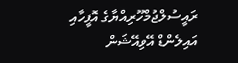ރައީސުލްޖުމްހޫރިއްޔާގެ އޮފީހާއި އައިލެންޑް އޭވިއޭޝަން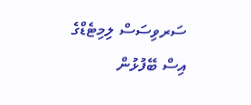ސަރވިސަސް ލިމިޓެޑްގެ އިސް ބޭފުޅުން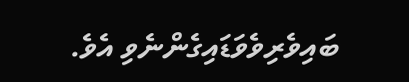ބައިވެރިވެވަޑައިގެންނެވި އެވެ.